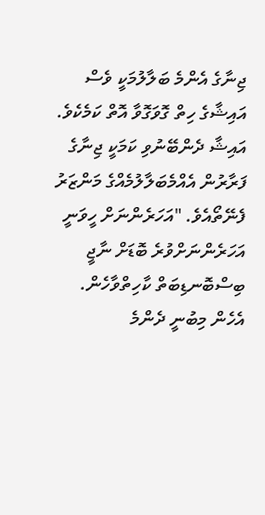ޖިނާގެ އެންމެ ބަލާލުމަކީ ވެސް އައިޝާގެ ހިތް ގޮވަގޮވާ އޮތް ކަމެކެވެ. އައިޝާ ދެންބޭނުވި ކަމަކީ ޖިނާގެ ފަރާރުން އެއްމެބަލާލުމެއްގެ މަންޒަރު ފެނޭތޯއެވެ. "އަހަރެންނަށް ހީވަނީ އަހަރެންނަށްވުރެ ބޮޑަށް ނާޖީ ބިސްބޮނޑިބަތް ކާހިތްވާހެން. އެހެން މިބުނީ ދެންމެ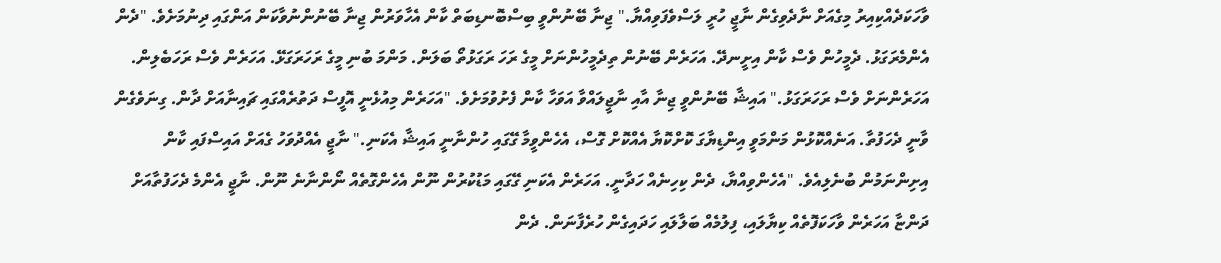ވާހަކަދެއްކިއިރު މިގެއަށް ނާދެވިގެން ނާޖީ ހުރީ ލަސްވެފަވިއްޔާ." ޖިނާ ބޭނުންވީ ބިސްބޮނޑިބަތް ކާން އެހާވަރުން ޖިނާ ބޭނުންނުވާކަން އަންގައި ދިނުމަށެވެ. "ދެން އެންމެރަގަޅު. ދެމީހުން ވެސް ކާން އިށީނދޭ. އަހަރެން ބޭނުން ތިދެމީހުންނަށް މީގެ ރަހަ ރަގަޅުތޯ ބަލަން. މަންމަ ބުނި މީގެ ރަހަރަގަޅޭ. އަހަރެން ވެސް ރަހަބެލިން. އަހަރެންނަށް ވެސް ރަހަރަގަޅު." އައިޝާ ބޭނުންވީ ޖިނާ އާއި ނާޖީލައްވާ އަވަހާ ކާން ފެށުވުމަށެވެ. "އަހަރެން މިއުޅެނީ އޮފީސް ދަތުރެއްގައި ޗައިނާއަށް ދާން. ގިނަވެގެން ވާނީ ދެހަފުތާ. އަނެއްކޮޅުން މަންމަވީ އިންޑިޔާގަ ކޮށްކޮޔާ އެއްކޮށް ގޮސް، އެހެންވީމާ ގޭގައި ހުންނާނީ އައިޝާ އެކަނި." ނާޖީ އެއްދުވަހު ގެއަށް އައިސްފައި ކާން އިށިންނަމުން ބުނެލިއެވެ. "އެހެންވިއްޔާ، ދެން ކިހިނެއް ހަދާނީ. އަހަރެން އެކަނި ގޭގައި މަޑުކުރުން ނޫން އެހެންގޮތެއް ނޯންނާނެ ނޫން. ނާޖީ އެންމެ ދެހަފުތާއަށް ދަންޏާ އަހަރެން ވާހަކަފޮތެއް ކިޔާލައި، ފިލުމެއް ބަލާލައި ހަދައިގެން ހުރެފާނަން. ދެން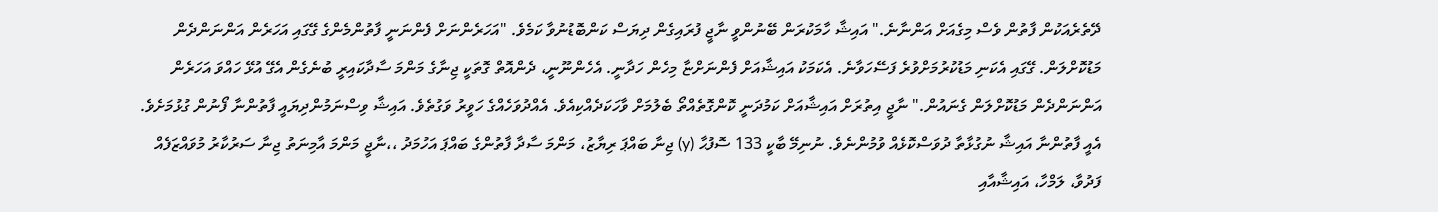ދޭތެރެއަކުން ފާތުން ވެސް މިގެއަށް އަންނާނެ." އައިޝާ ހާމަކުރަން ބޭނުންވީ ނާޖީ ފުރައިގެން ދިޔަސް ކަންބޮޑުނުވާ ކަމެވެ. "އަހަރެންނަށް ފެންނަނީ ފާތުންމެންގެ ގޭގައި އަހަރެން އަންނަންދެން މަޑުކޮށްލަން. ގޭގައި އެކަނި މަޑުކުރުމަށްވުރެ ފަސޭހަވާނެ. އެކަމަކު އައިޝާއަށް ފެންނަށްޏާ މިހެން ހަދާނީ. އެހެންނޫނީ، ދެންއޮތް ގޮތަކީ ޖިނާގެ މަންމަ ސާދާކައިރީ ބުނެގެން އެގޭ އުޅޭ ހައްވަ އަހަރެން އަންނަންދެން މަޑުކޮށްލަން ގެނައުން." ނާޖީ އިތުރަށް އައިޝާއަށް ކަމުދަނީ ކޮންގޮތެއްތޯ ބެލުމަށް ވާހަކަދެއްކިއެވެ. އެއްދުވަހެއްގެ ހަވީރު ވަގުތެވެ. އައިޝާ ވިސްނަމުންދިޔައީ ފާތުންނާ ފޯނުން ގުޅުމަށެވެ. އެއީ ފާތުންނާ އައިޝާ ނުގުޅާތާ ދުވަސްކޮޅެއް ވުމުންނެވެ. ނުނިމޭ ބާކީ 133 ސޮފުޙާ (y) ޖިނާ ބައްޕަ ރިޔާޒު، މަންމަ ސާދާ ފާތުންގެ ބައްޕަ އަހުމަދު ،،ނާޖީ މަންމަ އާމިނަތު ޖިނާ ސަރުކާރު މުވައްޒަފެއް ފަދުވާ، ލަމްހާ، އައިޝާއާއި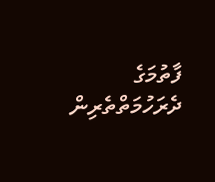ފާތުމަގެ ދެރަހުމަތްތެރިން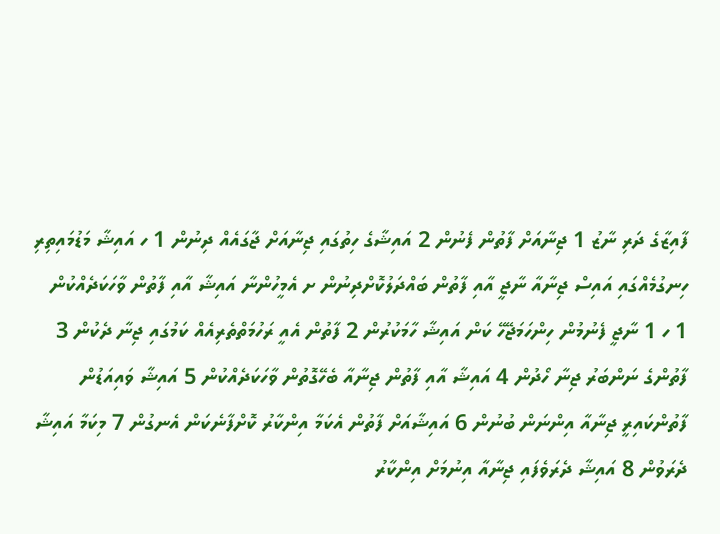ފާއިޒާގެ ދަރި ނާޒު 1 ޖިނާއަށް ފާތުން ފެނުން 2 އައިޝާގެ ހިތުގައި ޖިނާއަށް ޖާގައެއް ދިނުން 1 ހ އައިޝާ މަޑުމައިތިރި ހިނގުމެއްގައި އައިސް ޖިނާއާ ނާޖީ އާއި ފާތުން ބައްދަލުކޮށްދިނުން ށ އެމީހުންނާ އައިޝާ އާއި ފާތުން ވާހަކަދެއްކުން 1 ހ 1 ނާޖީ ފެނުމުން ހިންހަމަޖޭހޭ ކަން އައިޝާ ހާމަކުރުން 2 ފާތުން އެއީ ރަހުމަތްތެރިއެއް ކަމުގައި ޖިނާ ދެކުން 3 ފާތުންގެ ނަންބަރު ޖިނާ ހޯދުން 4 އައިޝާ އާއި ފާތުން ޖިނާއާ ބެހޭގޮތުން ވާހަކަދެއްކުން 5 އައިޝާ ވައިއަޑުން ފާތުންކައިރީ ޖިނާއާ އިންނަން ބުނުން 6 އައިޝާއަށް ފާތުން އެކަމާ އިންކާރު ކޮށްފާނެކަން އެނގުން 7 މިކަމާ އައިޝާ ދެރަވުން 8 އައިޝާ ދެރަވެފައި ޖިނާއާ އިނުމަށް އިންކާރު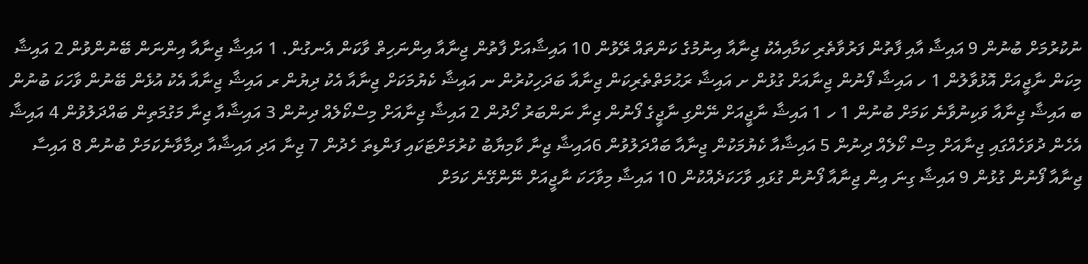ނުކުރުމަށް ބުނުން 9 އައިޝާ އާއި ފާތުން ފަރުވާތެރި ކަމާއިއެކު ޖިނާއާ އިނުމުގެ ކަންތައް ރޭވުން 10 އައިޝާއަށް ފާތުން ޖިނާއާ އިންނަހިތް ވާކަން އެނގުން. 1 އައިޝާ ޖިނާއާ އިންނަން ބޭނުންވުން 2 އައިޝާ މިކަން ނާޖީއަށް އޮޅުވާލުން 1 ހ އައިޝާ ފޯނުން ޖިނާއަށް ގުޅުން ށ އައިޝާ ރަޙުމަތްތެރިކަން ޖިނާއާ ބަދަހިކުރުން ނ އައިޝާ ކެޔުމަކަށް ޖިނާއާ އެކު ދިޔުން ރ އައިޝާ ޖިނާއާ އެކު އުޅެން ބޭނުން ވާހަކަ ބުނުން ބ އައިޝާ ޖިނާއާ ވަކިނުވާނެ ކަމަށް ބުނުން 1 ހ 1 އައިޝާ ނާޖީއަށް ނޭންގި ނާޖީގެ ފޯނުން ޖިނާ ނަންބަރު ހޯދުން 2 އައިޝާ ޖިނާއަށް މިސްކޯލެއް ދިނުން 3 އައިޝާއާ ޖިނާ މަގުމަތިން ބައްދަލުވުން 4 އައިޝާ އެހެން ދުވަހެއްގައި ޖިނާއަށް މިސް ކޯލެއް ދިނުން 5 އައިޝާއާ ކެޔުމަކުން ޖިނާއާ ބައްދަލުވުން 6އައިޝާ ޖިނާ ކާމިޔާބު ކުރުމަށްޓަކައި ފަންޑިތަ ހެދުން 7 ޖިނާ އަދި އައިޝާއާ ދިމާވާނެކަމަށް ބުނުން 8 އައިސާ ޖިނާއާ ފޯނުން ގުޅުން 9 އައިޝާ ގިނަ އިން ޖިނާއާ ފޯނުން ގުޅައި ވާހަކަދެއްކުން 10 އައިޝާ މިވާހަކަ ނާޖީއަށް ނޭންގޭނެ ކަމަށް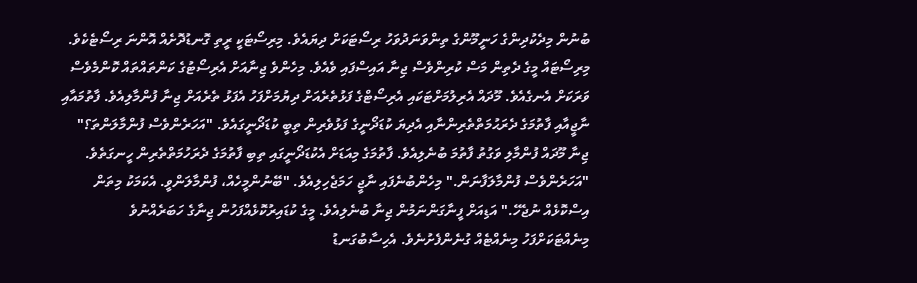ބުނުން މިދެކުދިންގެ ހަނީމޫންގެ ތިންވަނަދުވަހު ރިސޯޓަކަށް ދިޔައެވެ. މިރިސޯޓަކީ ރީތި ގޮނޑުދޮށެއް އޮންނަ ރިސޯޓެކެވެ. މިރިސޯޓައް މީގެ ދެތިން މަސް ކުރިންވެސް ޖިނާ އައިސްފައި ވެއެވެ. މިހެންވެ ޖިނާއަށް އެރިސޯޓުގެ ކަންތައްތައް ކޮންމެވެސް ވަރަކަށް އެނގެއެވެ. މޫދައް އެރިލުމަށްޓަކައި އެރިސޯޓްގެ ފަޅުތެރެއަށް ދިޔުމަށްފަހު އެފަޅު ތެރެއަށް ޖިނާ ފުންމާލިއެވެ. ފާތުމައާއި ނާޖީއާއި ފާތުމަގެ ދެރަޙުމަތްތެރިންނާއި އެދިޔަ ކުޑަދޯނީގެ ފަޅުވެރިން ތިބީ ކުޑަދޯނީގައެވެ. "އަހަރެންވެސް ފުންމާލަންތަ؟" ޖިނާ މޫދައް ފުންމާލި ވަގުތު ފާތުމަ ބުނެލިއެވެ. ފާތުމަގެ މިއަޑަށް އެކުޑަދޯނީގައި ތިބި ފާތުމަގެ ދެރަހުމަތްތެރިން ހީނގަތެވެ. "އަހަރެންވެސް ފުންމާލަފާނަން." މިހެންބުނެފައި ނާޖީ ހަމަޖެހިލިއެވެ. "ބޭނުންމީހެއް، ފުންމާލަންވީ. އެކަމަކު މިތަން އިސްކޮޅެއް ނުޖެހޭ." އަޑިއަށް ފީނާގަންނަމުން ޖިނާ ބުނެލިއެވެ. މީގެ ކުޑައިރުކޮޅެއްފަހުން ޖިނާގެ ހަބަރެއްނުވެ މިނެއްޓަކަށްފަހު މިނެއްޓެއް ގުނެންފެށުނެވެ. އެހިސާބުގަނޑު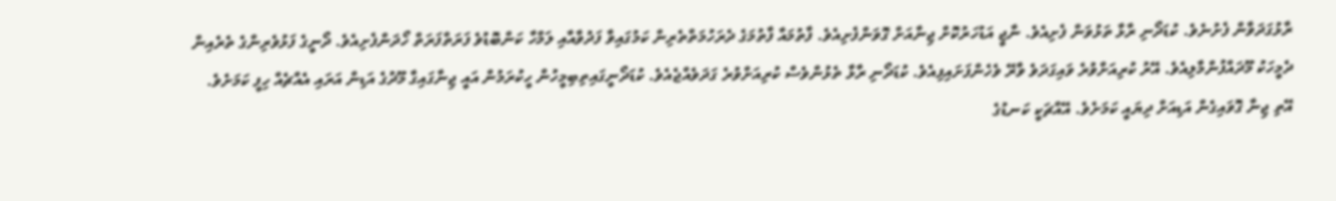ރާޅުގަދަވާން ފެށުނެވެ. ކުޑަދޯނި ރާޅާ ތަޅުވަން ފެށިއެވެ. ނާޖީ އަޑުހަރުކޮށް ޖިނާއަށް ގޮވަންފެށިއެވެ. ފާތުމައާ ފާތުމަގެ ދެރަހުމަތްތެރިން ކަމުގައިވާ ފަދުވާއާއި ލަމްހާ ކަންބޮޑުވެ ފަރަތްފަރަތް ހޯދަންފެށިއެވެ. ދޯނީގެ ފަޅުވެރިންގެ ތެރެއިން ދެމީހަކު މޫދައްފުންމާލިއެވެ. އޭރު ކުރިއަށްވުރެ ވައިގަދަވެ ވާރޭ ވެހެންފަށައިފިއެވެ. ކުޑަދޯނި ރާޅާ ތެޅުންވެސް ކުރިއަށްވުރެ ގަދަވެއްޖެއެވެ. ކުޑަދޯނީގައިތިބިމީހުން ހީކުރަމުން އައީ ޖިނާގައިގާ މޫދުގެ އަޑިން އަރައި އެއްޗެއް ހިފީ ކަމަށެވެ. އޭތި ޖިނާ ގޮވައިގެން އަޑިއަށް ދިޔައީ ކަމަށެވެ. އޭއްޗަކީ ކަނޑުގެ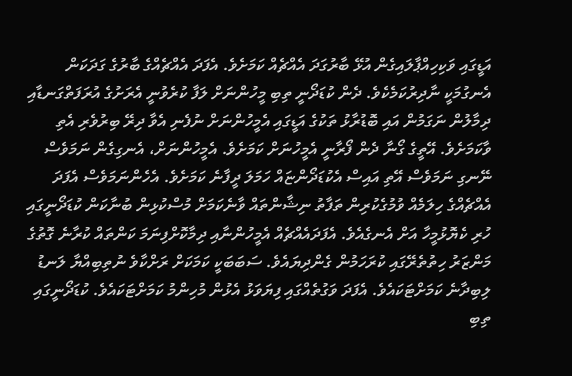އަޑީގައި ވަކިހިއްޕާލައިގެން އުޅޭ ބާރުގަދަ އެއްޗެއް ކަމަށެވެ. އެފަދަ އެއްޗެއްގެ ބާރުގެ ގަދަކަން އެނގުމަކީ ނާދިރުކަމެކެވެ. ދެން ކުޑަދޯނީ ތިބި މީހުންނަށް ލަފާ ކުރެވުނީ އެރަށުގެ އުރަފަތްގަނޑާއި ދިމާލުން ނަގަމުން އައި ބޮޑުރާޅު ތަކުގެ އަޑީގައި އެމީހުންނަށް ނުފެނި އެވާ ދިރޭ ބިރުވެރި އެތި ވާކަމަށެވެ. އޭތީގެ ގޯނާ ދެން ފޯރާނީ އެމީހުނަށް ކަމަށެވެ. އެމީހުންނަށް، އެނގިގެން ނަމަވެސް ނޭނގި ނަމަވެސް އޭތި އައިސް އެކުޑަދޯންޏައް ހަމަލަ ދީފާނެ ކަމަށެވެ. އެހެންނަމަވެސް އެފަދަ އެއްޗެއްގެ ހިލަމެއް ވުމުގެކުރިން ތަފާތު ނިޝާންތައް ވާނެކަމަށް މުސްކުޅިން ބުނާކަން ކުޑަދޯނީގައި ހުރި ކެޔޮޅުމީހާ އަށް އެނގެއެވެ. އެފަދައެއްޗެއް އެމީހުންނާއި ދިމާކޮށްފިނަމަ ކަންތައް ކުރާނެ ގޮތުގެ މަންޒަރު ހިތުތެރޭގައި ކުރަހަމުން ގެންދިޔައެވެ. ސަބަބަކީ ކަމަކަށް ރަށްކާވެ ނުތިބިއްޔާ ލަނޑު ލިބިދާނެ ކަމަށްޓަކައެވެ. އެފަދަ ވަގުތެއްގައި ފިޔަވަޅު އެޅުން މުހިންމު ކަމަށްޓަކައެވެ. ކުޑަދޯނީގައި ތިބި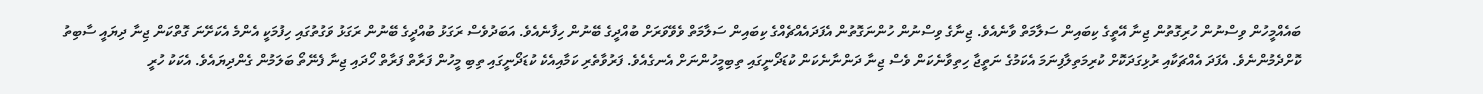ބައެއްމީހުން ވިސްނުން ހުރިގޮތުން ޖިނާ އޭތީގެ ކިބައިން ސަލާމަތް ވާނެއެވެ. ޖިނާގެ ވިސްނުން ހުންނަގޮތުން އެފަދައެއްޗެއްގެ ކިބައިން ސަލާމަތް ވެވޭވަރަށް ބުއްދީގެ ބޭނުން ހިފާނެއެވެ. އަބަދުވެސް ރަގަޅު ބުއްދީގެ ބޭނުން ރަގަޅު ވަގުތުގައި ހިފުމަކީ އެންމެ އެކަށޭނަ ގޮތްކަން ޖިނާ ދިޔައީ ސާބިތު ކޮށްދެމުންނެވެ. އެފަދަ އެއްޗަކާއި ރުޅިގަދަކޮށް ކުރިމަތިލާފިނަމަ އެކަމުގެ ނަތީޖާ ހިތިވާނެކަން ވެސް ޖިނާ ދަންނާނެކަން ކުޑަދޯނީގައި ތިބިމީހުންނަށް އެނގެއެވެ. ފަރުވާތެރި ކަމާއިއެކެ ކުޑަދޯނީގައި ތިބި މީހުން ފަރާތް ފަރާތް ހޯދައި ޖިނާ ފެނޭތޯ ބަލަމުން ގެންދިޔައެވެ. އެކަކު ހުރީ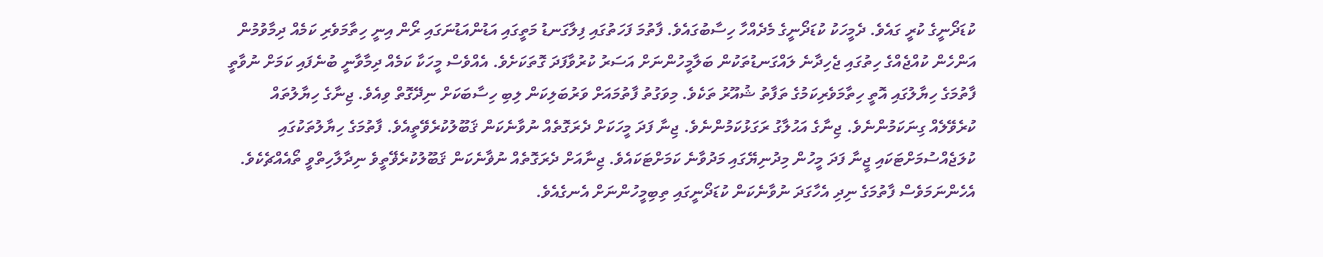ކުޑަދޯނީގެ ކުރީ ގައެވެ. ދެމީހަކު ކުޑަދޯނީގެ މެދެއްހާ ހިސާބުގައެވެ. ފާތުމަ ފަހަތުގައި ފިލާގަނޑު މަތީގައި އަޑުންއަޑުނަގައި ރޯން އިނީ ހިތާމަވެރި ކަމެއް ދިމާވުމުން އަންހެން ކުއްޖެއްގެ ހިތުގައި ޖެހިދާނެ ލައްގަނޑުތަކުން ބަލާމީހުންނަށް އަސަރު ކުރުވާފަދަ ގޮތަކަށެވެ. އެއްވެސް މީހަކާ ކަމެއް ދިމާވާނީ ބުނެފައި ކަމަށް ނުވާތީ ފާތުމަގެ ހިޔާލުގައި އޮތީ ހިތާމަވެރިކަމުގެ ތަފާތު ޝުއޫރު ތަކެވެ. މިވަގުތު ފާތުމައަށް ވަރުބަލިކަން ލިބި ހިސާބަކަށް ނިދޭގޮތް ވިއެވެ. ޖިނާގެ ހިޔާލުތައް ކުރެވޭލެއް ގިނަކަމުންނެވެ. ޖިނާގެ އަޙުލާގު ރަގަޅުކަމުންނެވެ. ޖިނާ ފަދަ މީހަކަށް ދެރަގޮތެއް ނުވާނެކަން ޤަބޫލުކުރެވޭތީއެވެ. ފާތުމަގެ ހިޔާލުތަކުގައި ކުލަޖެއްސުމަށްޓަކައި ޖީނާ ފަދަ މީހުން މިދުނިޔޭގައި މަދުވާނެ ކަމަށްޓަކައެވެ. ޖިނާއަށް ދެރަގޮތެއް ނުޥާނެކަން ޤަބޫލުކުރެޥޭތީވެ ނިދާލާހިތްވީ ތޯއެއްޗެކެވެ. އެހެންނަމަވެސް ފާތުމަގެ ނިދި އެހާގަދަ ނުވާނެކަން ކުޑަދޯނީގައި ތިބިމީހުންނަށް އެނގެއެވެ.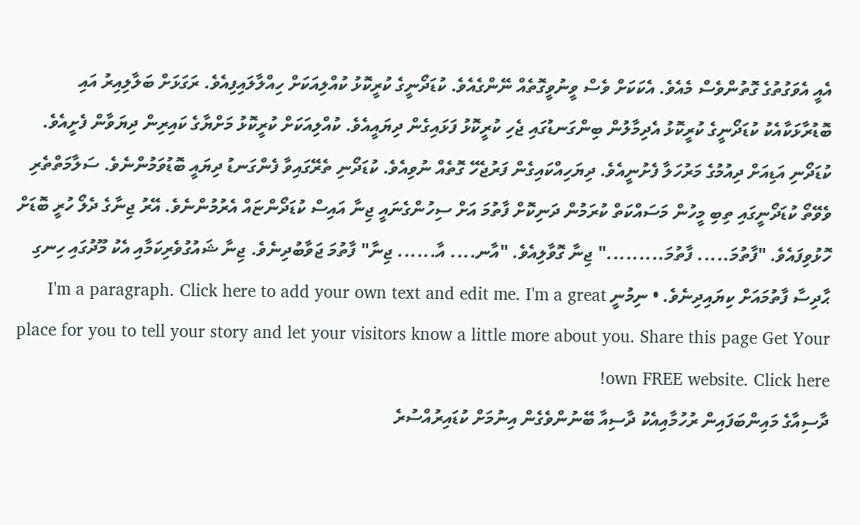އެއީ އެވަގުތުގެ ގޮތުންވެސް މެއެވެ. އެކަކަށް ވެސް ވީނުވީގޮތެއް ނޭންގެއެވެ. ކުޑަދޯނީގެ ކުރީކޮޅު ކުއްލިއަކަށް ހިއްލާލައިފިއެވެ. ރަގަޅަށް ބަލާލިއިރު އައި ބޮޑުރާޅަކާއެކު ކުޑަދޯނީގެ ކުރީކޮޅު އެދިމާލުން ބިންގަނޑުގައި ޖެހި ކުރީކޮޅު ފަޅައިގެން ދިޔައީއެވެ. ކުއްލިއަކަށް ކުރީކޮޅު މަށްޔާގެ ކައިރިން ދިޔަވާން ފެށީއެވެ. ކުޑަދޯނި އަޑިއަށް ދިއުމުގެ މަރުހަލާ ފެށުނީއެވެ. ދިޔަހިއްކައިގެން ފަރުޖެހޭ ގޮތެއް ނުވިއެވެ. ކުޑަދޯނި ތެރޭގައިވާ ފެންގަނޑު ދިޔައީ ބޮޑުވަމުންނެވެ. ސަލާމަތްތެރި ވެވޭތޯ ކުޑަދޯނީގައި ތިބި މީހުން މަސައްކަތް ކުރަމުން ދަނިކޮށް ފާތުމަ އަށް ސިހުންގެނައީ ޖިނާ އައިސް ކުޑަދޯންޏައް އެރުމުންނެވެ. އޭރު ޖިނާގެ ދެލޯ ހުރީ ބޮޑަށް ހޮޅުވިފައެވެ. "ފާތުމަ..... ފާތުމަ........." ޖިނާ ގޮވާލިއެވެ. "އާނ.... އާ...... ޖިނާ" ފާތުމަ ޖަވާބުދިނެވެ. ޖިނާ ޝައުގުވެރިކަމާއި އެކު މޫދުގައި ހިނގި ޙާދިސާ ފާތުމައަށް ކިޔައިދިނެވެ. • ނިމުނީ I'm a paragraph. Click here to add your own text and edit me. I'm a great place for you to tell your story and let your visitors know a little more about you. Share this page Get Your own FREE website. Click here!
ދާސިއާގެ މައިންބަފައިން ރުހުމާއިއެކު ދާސިއާ ބޭނުންވެގެން އިނުމަށް ކުޑައިރުއްސުރެ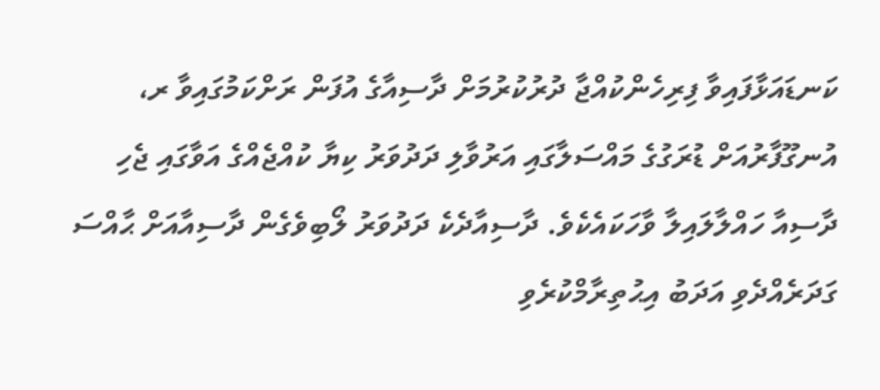ކަނޑައަޅާފައިވާ ފިރިހެންކުއްޖާ ދުރުކުރުމަށް ދާސިއާގެ އުފަން ރަށްކަމުގައިވާ ރ، އުނގޫފާރުއަށް ޑުރަގުގެ މައްސަލާގައި އަރުވާލި ދަދުވަރު ކިޔާ ކުއްޖެއްގެ އަވާގައި ޖެހި ދާސިއާ ހައްލާލައިލާ ވާހަކައެކެވެ. ދާސިއާދެކެ ދަދުވަރު ލޯބިވެގެން ދާސިއާއަށް ޙާއްސަ ގަދަރެއްދެވި އަދަބު އިޙުތިރާމްކުރެވި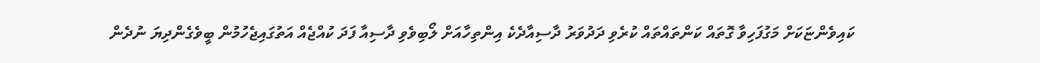ކައިވެންޏަކަށް މަގުފަހިވާ ގޮތައް ކަންތައްތައް ކުރެވި ދަދުވަރު ދާސިއާދެކެ އިންތިހާއަށް ލޯބިވެވި ދާސިއާ ފަދަ ކުއްޖެއް އަތުގައިޖެހުމުން ބީވެގެންދިޔަ ނުދެން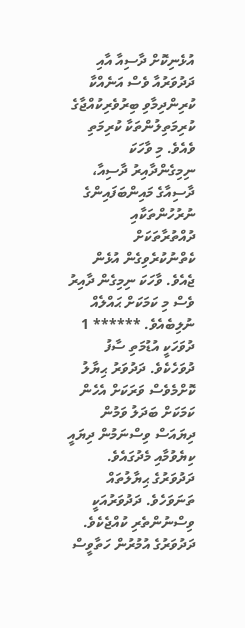އުޅެނިކޮށް ދާސިއާ އާއި ދަދުވަރުއާ ވެސް އަނެއްކާ ކުރިންދިމާވި ބިރުވެރިކުއްޖާގެ ކުރިމަތިލުންތަކާ ކުރިމަތި ވެއެވެ. މި ވާހަކަ ނިމިގެންދާއިރު ދާސިއާ، ދާސިއާގެ މައިންބަފައިންގެ ނުރުހުންތަކާއި ދުއްތުރާތަކަށް ކެތްނުކުރެވިގެން އުޅެން ޖެއެވެ. ވާހަކަ ނިމިގެން ދާއިރު ވެސް މި ކަމަކަށް ޙައްލެއް ނުލިބެއެވެ. ****** 1 ދުވަހަކީ އުޑުމަތި ސާފު ދުވަހެކެވެ. ދަދުވަރު ޙިޔާލު ކޮށްމެވެސް ވަރަކަށް އެހެން ކަމަކަށް ބަދަލު ވަމުން ދިޔައަސް ވިސްނަމުން ދިޔައީ ކިޔެވުމާއި މެދުގައެވެ. ދަދުވަރުގެ ޙިޔާލުތައް ތަނަވަހެވެ. ދަދުވަރުއަކީ ވިސްނުންތެރި ކުއްޖެކެވެ. ދަދުވަރުގެ އުމުރުން ހަތާވީސް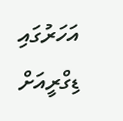އަހަރުގައި ޑިގްރީއަށް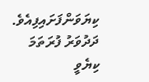ކިޔަވަންފަށައިފިއެވެ. ދަދުވަރު ފުރަތަމަ ކިޔެވީ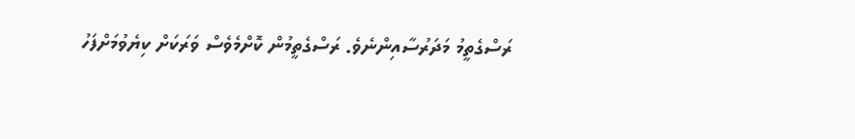ރަސްގެތީމު މަދަރުސާއިންނެވެ. ރަސްގެތީމުން ކޮށްމެވެސް ވަރަކަށް ކިޔެވުމަށްފަހު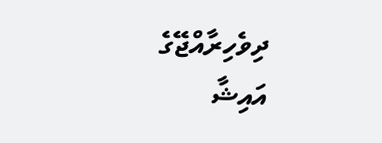ދިވެހިރާއްޖޭގެ
އައިޝާ